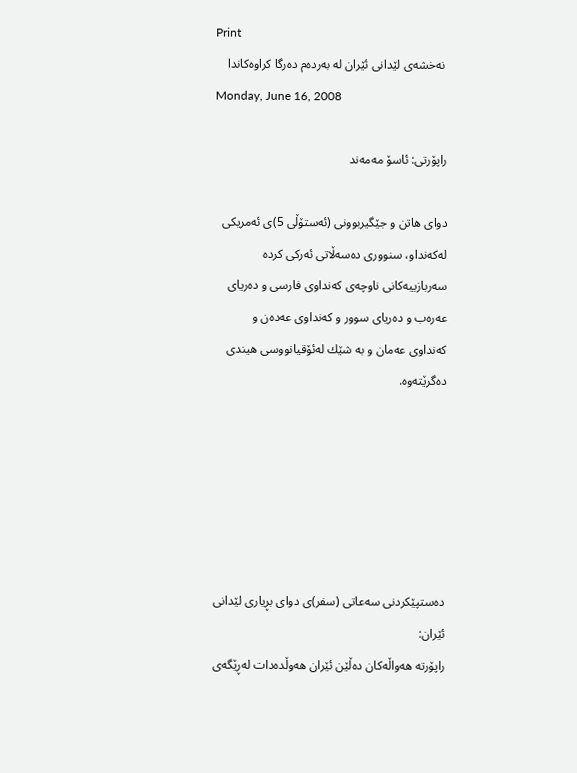Print
 نه‌خشه‌ی لێدانی ئێران له‌ به‌رده‌م ده‌رگا كراوه‌كاندا
Monday, June 16, 2008

راپۆرتی: ئاسۆ مه‌مه‌ند

دوای هاتن و جێگیربوونی (ئه‌ستۆڵی 5)ی ئه‌مریكی له‌كه‌نداو، سنووری ده‌سه‌ڵاتی ئه‌ركی كرده‌ سه‌ربازییه‌كانی ناوچه‌ی كه‌نداوی فارسی و ده‌ریای عه‌ره‌ب و ده‌ریای سوور و كه‌نداوی عه‌ده‌ن و كه‌نداوی عه‌مان و به‌ شێك له‌ئۆقیانووسی هیندی ده‌گرێته‌وه‌.






ده‌ستپێكردنی سه‌عاتی (سفر)ی دوای بڕیاری لێدانی ئێران:
راپۆرته‌ هه‌واڵه‌كان ده‌ڵێن ئێران هه‌وڵده‌دات له‌ڕێگه‌ی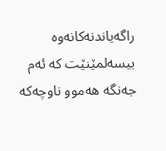راگه‌یاندنه‌كانه‌وه‌ بیسه‌لمێنێت كه‌ ئه‌م جه‌نگه‌ هه‌موو ناوچه‌كه‌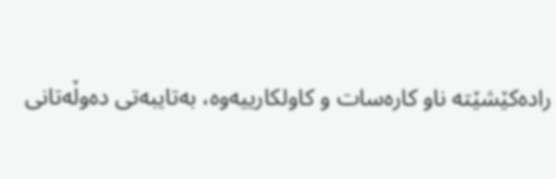راده‌كێشێته‌ ناو كاره‌سات و كاولكارییه‌وه‌، به‌تایبه‌تی ده‌وڵه‌تانی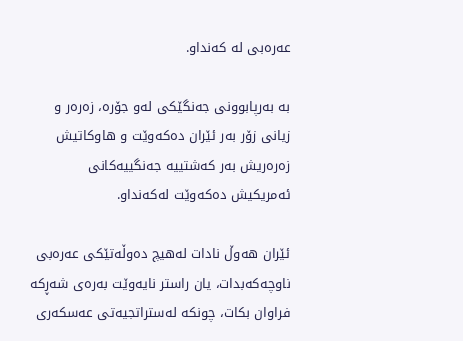عه‌ره‌بی له‌ كه‌نداو.

به‌ به‌رپابوونی جه‌نگێكی له‌و جۆره‌، زه‌ره‌ر و زیانی زۆر به‌ر ئێران ده‌كه‌وێت و هاوكاتیش زه‌ره‌ریش به‌ر كه‌شتییه‌ جه‌نگییه‌كانی ئه‌مریكیش ده‌كه‌وێت له‌كه‌نداو.

ئێران هه‌وڵ نادات له‌هیچ ده‌وڵه‌تێكی عه‌ره‌بی ناوچه‌كه‌بدات، یان راستر نایه‌وێت به‌ره‌ی شه‌ڕكه‌ فراوان بكات، چونكه‌ له‌ستراتجیه‌تی عه‌سكه‌ری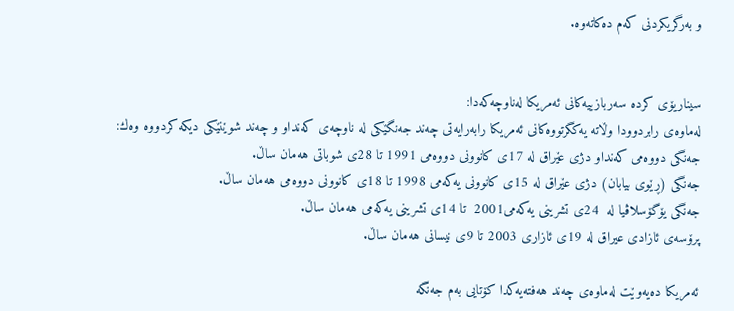و به‌رگریكردنی كه‌م ده‌كاته‌وه‌.


سیناریۆی كرده‌ سه‌ربازییه‌كانی ئه‌مریكا له‌ناوچه‌كه‌دا:
له‌ماوه‌ی رابردوودا وڵاته‌ یه‌كگرتووه‌كانی ئه‌مریكا رابه‌رایه‌تی چه‌ند جه‌نگێكی له‌ ناوچه‌ی كه‌نداو و چه‌ند شوێنێكی دیكه‌ كردووه‌ وه‌ك:
جه‌نگی دووه‌می كه‌نداو دژی عێراق له‌ 17ی كانوونی دووه‌می 1991 تا 28ی شوباتی هه‌مان ساڵ‌.
جه‌نگی (ڕێوی بیابان) دژی عێراق له‌ 15ی كانوونی یه‌كه‌می 1998 تا 18ی كانوونی دووه‌می هه‌مان ساڵ‌.
جه‌نگی یۆگۆسلاڤیا له‌  24ی تشرینی یه‌كه‌می2001  تا 14ی تشرینی یه‌كه‌می هه‌مان ساڵ‌.
پرۆسه‌ی ئازادی عیراق له‌ 19ی ئازاری 2003 تا 9ی نیسانی هه‌مان ساڵ‌.

ئه‌مریكا ده‌یه‌وێت له‌ماوه‌ی چه‌ند هه‌فته‌یه‌كدا كۆتایی به‌م جه‌نگه‌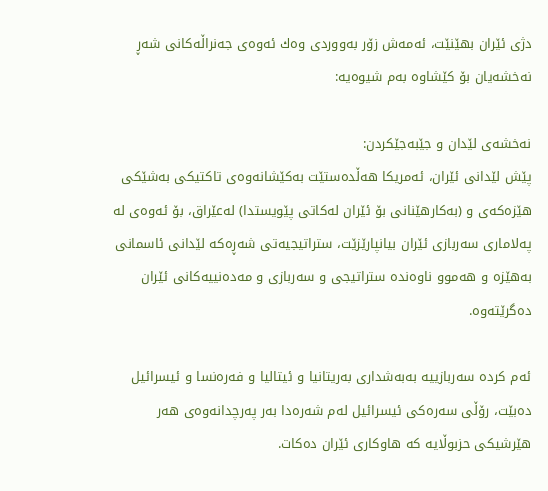دژی ئێران بهێنێت، ئه‌مه‌ش زۆر به‌ووردی وه‌ك ئه‌وه‌ی جه‌نراڵه‌كانی شه‌ڕ نه‌خشه‌یان بۆ كێشاوه‌ به‌م شیوه‌یه‌:

نه‌خشه‌ی لێدان و جێبه‌جێكردن:
پێش لێدانی ئێران، ئه‌مریكا هه‌ڵده‌ستێت به‌كێشانه‌وه‌ی تاكتیكی به‌شێكی هێزه‌كه‌ی و (به‌كارهێنانی بۆ ئێران له‌كاتی پێویستدا) له‌عێراق، بۆ ئه‌وه‌ی له‌ په‌لاماری سه‌ربازی ئێران بیانپارێزێت، ستراتیجیه‌تی شه‌ڕه‌كه‌ لێدانی ئاسمانی به‌هێزه‌ و هه‌موو ناوه‌نده‌ ستراتیجی و سه‌ربازی و مه‌ده‌نییه‌كانی ئێران ده‌گرێته‌وه‌.

ئه‌م كرده‌ سه‌ربازییه‌ به‌به‌شداری به‌ریتانیا و ئیتالیا و فه‌ره‌نسا و ئیسرائیل ده‌بێت، رۆڵی سه‌ره‌كی ئیسرائیل له‌م شه‌ره‌دا به‌ر په‌رچدانه‌وه‌ی هه‌ر هێرشیكی حزبوڵایه‌ كه‌ هاوكاری ئێران ده‌كات.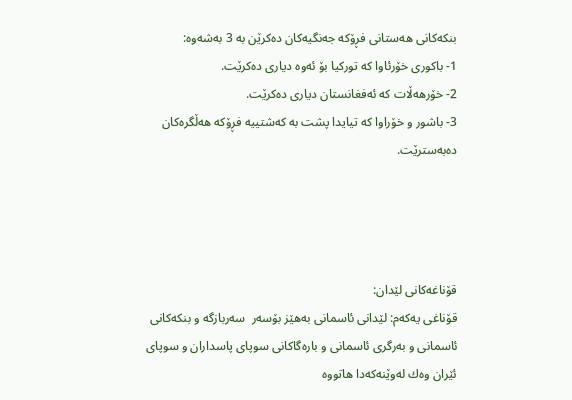بنكه‌كانی هه‌ستانی فڕۆكه‌ جه‌نگیه‌كان ده‌كرێن به‌ 3 به‌شه‌وه:
1- باكوری خۆرئاوا كه‌ توركیا بۆ ئه‌وه‌ دیاری ده‌كرێت.
2- خۆرهه‌ڵات كه‌ ئه‌فغانستان دیاری ده‌كرێت.
3- باشور و خۆراوا كه‌ تیایدا پشت به‌ كه‌شتییه‌ فڕۆكه‌ هه‌ڵگره‌كان ده‌به‌سترێت.




قۆناغه‌كانی لێدان:
قۆناغی یه‌كه‌م: لێدانی ئاسمانی به‌هێز بۆسه‌ر  سه‌ربازگه‌ و بنكه‌كانی ئاسمانی و به‌رگری ئاسمانی و باره‌گاكانی سوپای پاسداران و سوپای ئێران وه‌ك له‌وێنه‌كه‌دا هاتووه‌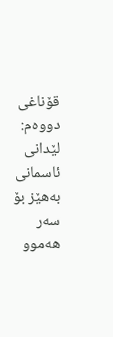قۆناغی دووه‌م: لێدانی ئاسمانی به‌هێز بۆ سه‌ر هه‌موو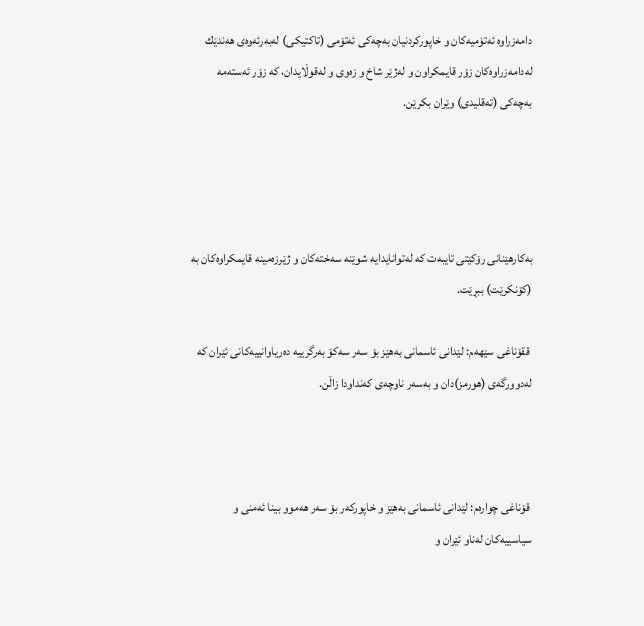دامه‌زراوه‌ ئه‌تۆمیه‌كان و خاپوركردنیان به‌چه‌كی ئه‌تۆمی (تاكتیكی) له‌به‌رئه‌وه‌ی هه‌ندێك له‌دامه‌زراوه‌كان زۆر قایمكراون و له‌ژێر شاخ و زه‌وی و له‌قوڵایدان، كه‌ زۆر ئه‌سته‌مه‌ به‌چه‌كی (ته‌قلیدی) وێران بكرێن.




به‌كارهێنانی رۆكێتی تایبه‌ت كه‌ له‌توانایدایه‌ شوێنه‌ سه‌خته‌كان و ژێرزه‌مینه‌ قایمكراوه‌كان به‌ (كۆنكرێت) ببڕێت.

 ققۆناغی سێهه‌م: لێدانی ئاسمانی به‌هێز بۆ سه‌ر سه‌كۆ به‌رگرییه‌ ده‌ریاوانییه‌كانی ئێران كه‌ له‌دوورگه‌ی (هورمز)دان و به‌سه‌ر ناوچه‌ی كه‌نداودا زاڵن.



 قۆناغی چواره‌م: لێدانی ئاسمانی به‌هێز و خاپوركه‌ر بۆ سه‌ر هه‌موو بینا ئه‌منی و سیاسییه‌كان له‌ناو ئێران و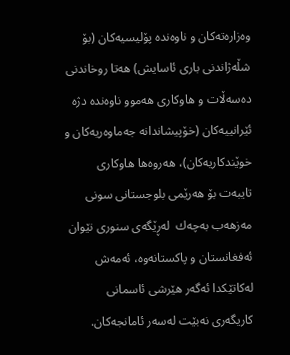وه‌زاره‌ته‌كان و ناوه‌نده‌ پۆلیسیه‌كان (بۆ شڵه‌ژاندنی باری ئاسایش) هه‌تا روخاندنی ده‌سه‌ڵات و هاوكاری هه‌موو ناوه‌نده‌ دژه‌ ئێرانییه‌كان (خۆپیشاندانه‌ جه‌ماوه‌ریه‌كان و خوێندكاریه‌كان)، هه‌روه‌ها هاوكاری تایبه‌ت بۆ هه‌رێمی بلوجستانی سونی مه‌زهه‌ب به‌چه‌ك  له‌ڕێگه‌ی سنوری نێوان ئه‌فغانستان و پاكستانه‌وه‌، ئه‌مه‌ش له‌كاتێكدا ئه‌گه‌ر هێرشی ئاسمانی كاریگه‌ری نه‌بێت له‌سه‌ر ئامانجه‌كان.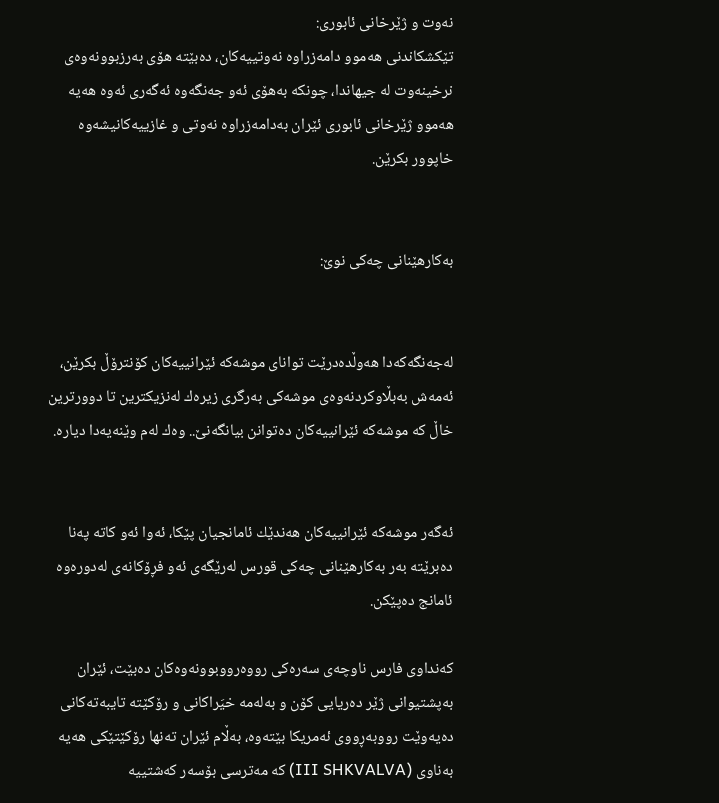نه‌وت و ژێرخانی ئابوری:
تێكشكاندنی هه‌موو دامه‌زراوه‌ نه‌وتییه‌كان، ده‌بێته‌ هۆی به‌رزبوونه‌وه‌ی نرخینه‌وت له‌ جیهاندا، چونكه‌ به‌هۆی ئه‌و جه‌نگه‌وه‌ ئه‌گه‌ری ئه‌وه‌ هه‌یه‌ هه‌موو ژێرخانی ئابوری ئێران به‌دامه‌زراوه‌ نه‌وتی و غازییه‌كانیشه‌وه‌ خاپوور بكرێن.


به‌كارهێنانی چه‌كی نوێ:


له‌جه‌نگه‌كه‌دا هه‌وڵده‌درێت توانای موشه‌كه‌ ئێرانییه‌كان كۆنترۆڵ بكرێن، ئه‌مه‌ش به‌بڵاوكردنه‌وه‌ی موشه‌كی به‌رگری زیره‌ك له‌نزیكترین تا دوورترین خاڵ كه‌ موشه‌كه‌ ئێرانییه‌كان ده‌توانن بیانگه‌نێ.. وه‌ك له‌م وێنه‌یه‌دا دیاره.


ئه‌گه‌ر موشه‌كه‌ ئێرانییه‌كان هه‌ندێك ئامانجیان پێكا، ئه‌وا ئه‌و كاته‌ په‌نا ده‌برێته‌ به‌ر به‌كارهێنانی چه‌كی قورس له‌رێگه‌ی ئه‌و فڕۆكانه‌ی له‌دوره‌وه‌ ئامانج ده‌پێكن.

كه‌نداوی فارس ناوچه‌ی سه‌ره‌كی رووه‌رووبوونه‌وه‌كان ده‌بێت، ئێران به‌پشتیوانی ژێر ده‌ریایی كۆن و به‌له‌مه‌ خیَراكانی و رۆكێته‌ تایبه‌ته‌كانی ده‌یه‌وێت رووبه‌ڕووی ئه‌مریكا بێته‌وه‌، به‌ڵام ئێران ته‌نها رۆكێتێكی هه‌یه‌ به‌ناوی (III SHKVALVA) كه‌ مه‌ترسی بۆسه‌ر كه‌شتییه‌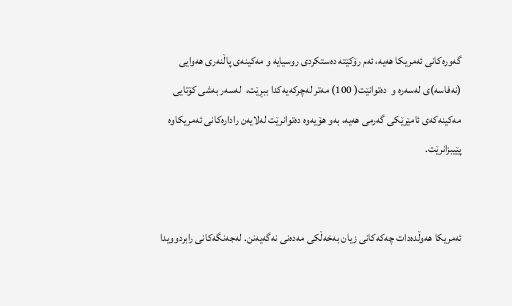گه‌وره‌كانی ئه‌مریكا هه‌یه‌، ئه‌م رۆكێته‌ ده‌ستكردی روسیایه‌ و مه‌كینه‌ی پاڵنه‌ری هه‌وایی (نه‌فاسه)ی له‌سه‌ره‌ و  ده‌توانێت( 100) مه‌تر له‌چركه‌یه‌كدا ببڕێت،  له‌سه‌ر به‌شی كۆتایی مه‌كینه‌كه‌ی ئامێرێكی گه‌رمی هه‌یه‌، به‌و هۆیه‌وه‌ ده‌توانرێت له‌لایه‌ن راداره‌كانی ئه‌مریكاوه‌ پێیبزانرێت.


ئه‌مریكا هه‌وڵده‌دات چه‌كه‌كانی زیان به‌خه‌ڵكی مه‌ده‌نی نه‌گه‌یه‌نن. له‌جه‌نگه‌كانی رابردوویدا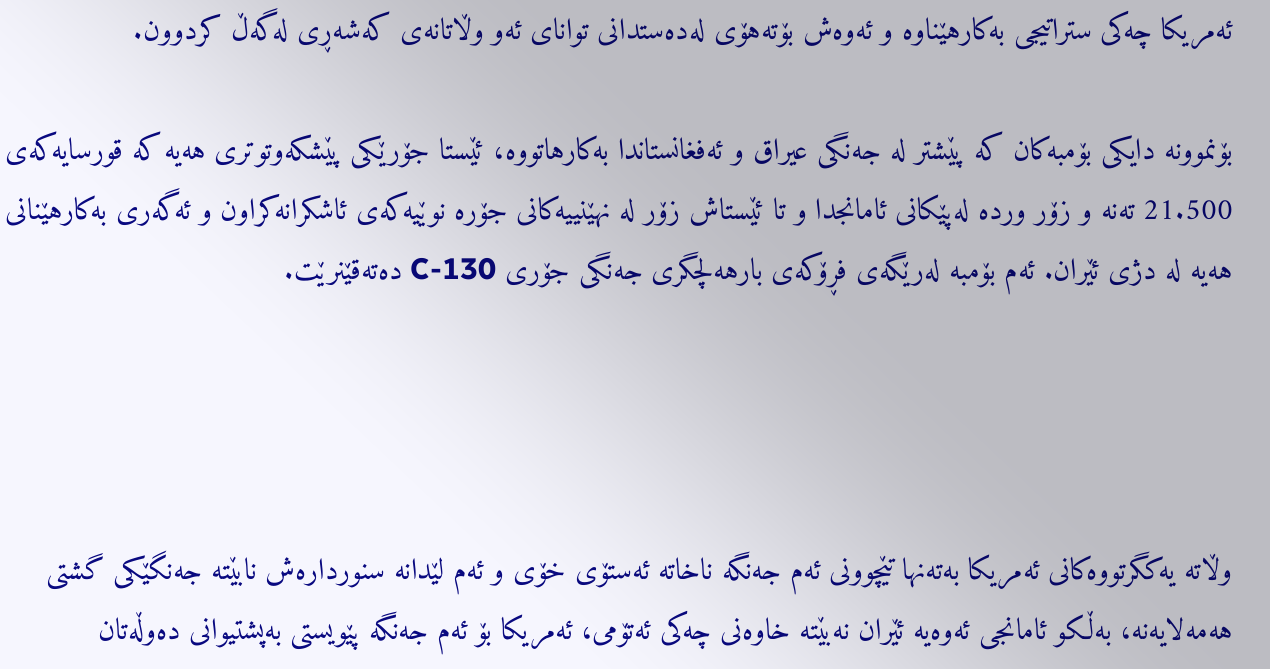ئه‌مریكا چه‌كی ستراتیجی به‌كارهێناوه‌ و ئه‌وه‌ش بۆته‌هۆی له‌ده‌ستدانی توانای ئه‌و وڵاتانه‌ی كه‌شه‌ڕی له‌گه‌ڵ كردوون.

بۆنموونه‌ دایكی بۆمبه‌كان كه‌ پێشتر له‌ جه‌نگی عیراق و ئه‌فغانستاندا به‌كارهاتووه‌، ئێستا جۆرێكی پێشكه‌وتوتری هه‌یه‌ كه‌ قورسایه‌كه‌ی 21.500 ته‌نه‌ و زۆر ورده‌ له‌پێكانی ئامانجدا و تا ئێستاش زۆر له‌ نهێنییه‌كانی جۆره‌ نوێیه‌كه‌ی ئاشكرانه‌كراون و ئه‌گه‌ری به‌كارهێنانی هه‌یه‌ له‌ دژی ئێران. ئه‌م بۆمبه‌ له‌رێگه‌ی فڕۆكه‌ی بارهه‌لچگری جه‌نگی جۆری C-130 ده‌ته‌قێنرێت.




وڵاته‌ یه‌كگرتووه‌كانی ئه‌مریكا به‌ته‌نها تێچوونی ئه‌م جه‌نگه‌ ناخاته‌ ئه‌ستۆی خۆی و ئه‌م لێدانه‌ سنورداره‌ش نابێته‌ جه‌نگێكی گشتی هه‌مه‌لایه‌نه‌، به‌ڵكو ئامانجی ئه‌وه‌یه‌ ئێران نه‌بێته‌ خاوه‌نی چه‌كی ئه‌تۆمی، ئه‌مریكا بۆ ئه‌م جه‌نگه‌ پێویستی به‌پشتیوانی ده‌وڵه‌تان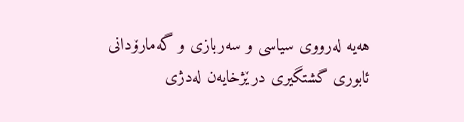هه‌یه‌ له‌رووی سیاسی و سه‌ربازی و گه‌مارۆدانی ئابوری گشتگیری درێژخایه‌ن له‌دژی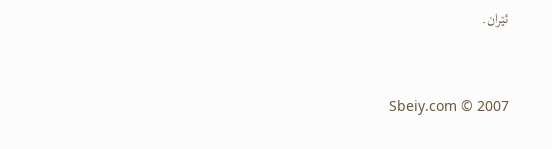ئێران.



Sbeiy.com © 2007